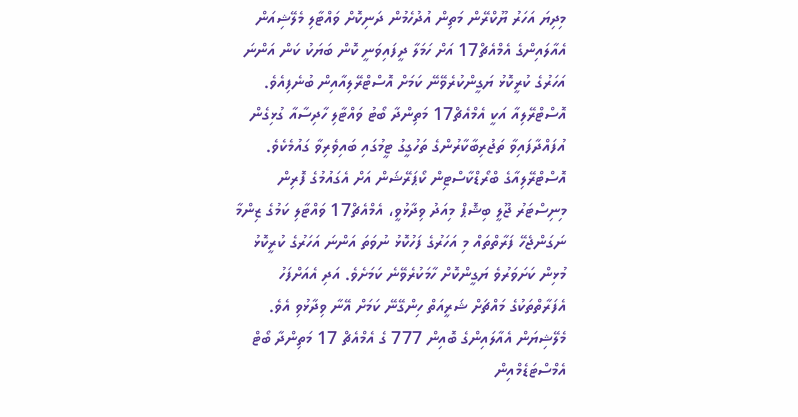މިދިޔަ އަހަރު ޔޫކްރޭން މަތިން އުދުހެމުން ދަނިކޮށް ވައްޓާލި މެލޭޝިއަން އެއާލައިންގެ އެމްއެޗް17 އަށް ހަމަލާ ދީފައިވަނީ ކޮން ބަޔަކު ކަން އަންނަ އަހަރުގެ ކުރީކޮޅު ޔަގީންކުރެވޭނޭ ކަމަށް އޮސްޓްރޭލިއާއިން ބުނެފިއެވެ.
އޮސްޓްރޭލިއާ އަކީ އެމްއެޗް17 މަތިންދާ ބޯޓު ވައްޓާލި ހާދިސާއާ ގުޅިގެން އުފައްދާފައިވާ ތަޖުރިބާކާރުންގެ ތަހުގީގު ޓީމުގައި ބައިވެރިވާ ގައުމެކެވެ.
އޮސްޓްރޭލިއާގެ ބްރޯޑްކާސްޓިން ކޯޕަރޭޝަން އަށް އެގައުމުގެ ފޮރިން މިނިސްޓަރު ޖޫލީ ބިޝޮޕް މިއަދު ވިދާޅުވީ، އެމްއެޗް17 ވައްޓާލި ކަމުގެ ޒިންމާ ނަގަންޖެހޭ ފަރާތްތައް މި އަހަރުގެ ފަހުކޮޅު ނުވަތަ އަންނަ އަހަރުގެ ކުރީކޮޅު މުޅިން ކަށަވަރުވެ ޔަގީންކޮށް ހާމަކުރެވޭނެ ކަމަށެވެ. އަދި އެއަށްފަހު އެފަރާތްތަކުގެ މައްޗަށް ޝަރީއަތް ހިންގޭނޭ ކަމަށް އޭނާ ވިދާޅުވި އެވެ.
މެލޭޝިޔަން އެއާލައިންގެ ބޮއިން 777 ގެ އެމްއެޗް 17 މަތިންދާ ބޯޓް އެމްސްޓަޑެމްއިން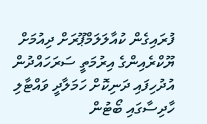ފުރައިގެން ކުއާލަލަމްޕޫރަށް ދިއުމަށް ޔޫކްރެއިންގެ އިރުމަތީ ސަރަހައްދުން އުދުހިފައި ދަނިކޮށް ހަމަލާދީ ވައްޓާލި ހާދިސާގައި ބޯޓުން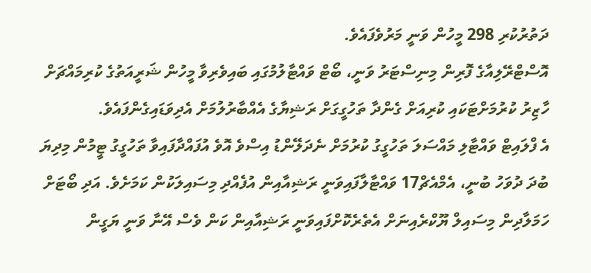ދަތުރުކުރި 298 މީހުން ވަނީ މަރުވެފައެވެ.
އޮސްޓްރޭލިއާގެ ފޮރިން މިނިސްޓަރު ވަނީ، ބޯޓް ވައްޓާލުމުގައި ބައިވެރިވާ މީހުން ޝަރީއަތުގެ ކުރިމައްޗަށް ހާޒިރު ކުރުމަށްޓަކައި ކުރިއަށް ގެންދާ ތަހުގީގަށް ރަޝިޔާގެ އެއްބާރުލުމަށް އެދިވަޑައިގެންފައެވެ.
އެ ފްލައިޓް ވައްޓާލި މައްސަލަ ތަހުގީގު ކުރުމަށް ނެދަލޭންޑު އިސްވެ އޮވެ އުފައްދާފައިވާ ތަހުގީގު ޓީމުން މިދިޔަ ބުދަ ދުވަހު ބުނީ، އެމްއެޗް17 ވައްޓާލާފައިވަނީ ރަޝިއާއިން އުފެއްދި މިސައިލަކުން ކަމަށެވެ. އަދި ބޯޓަށް ހަމަލާދިން މިސައިލް ޔޫކްރެއިނަށް އެތެރެކޮށްފައިވަނީ ރަޝިއާއިން ކަން ވެސް އޭނާ ވަނީ ޔަގީން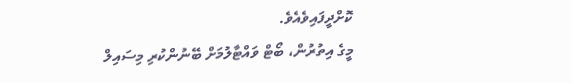ކޮށްދީފައިވެއެވެ.
މީގެ އިތުރުން، ބޯޓް ވައްޓާލުމަށް ބޭނުންކުރި މިސައިލް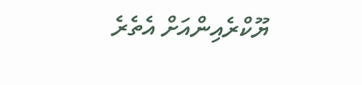ޔޫކްރެއިންއަށް އެތެރެ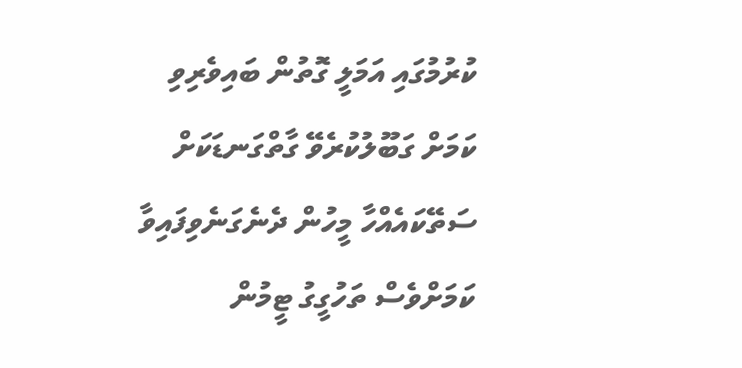ކުރުމުގައި އަމަލީ ގޮތުން ބައިވެރިވި ކަމަށް ގަބޫލުކުރެވޭ ގާތްގަނޑަކަށް ސަތޭކައެއްހާ މީހުން ދެނެގަނެވިފައިވާ ކަމަށްވެސް ތަހުގީގު ޓީމުން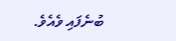ބުނެފައި ވެއެވެ.